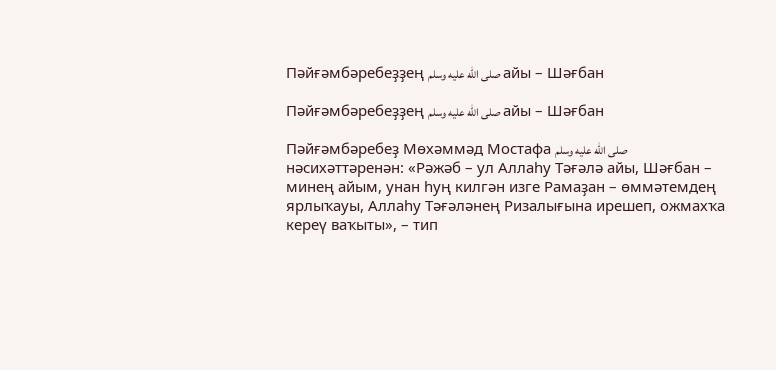Пәйғәмбәребеҙҙең صلى الله عليه وسلم айы – Шәғбан

Пәйғәмбәребеҙҙең صلى الله عليه وسلم айы – Шәғбан

Пәйғәмбәребеҙ Мөхәммәд Мостафа صلى الله عليه وسلم нәсихәттәренән: «Рәжәб – ул Аллаһу Тәғәлә айы, Шәғбан – минең айым, унан һуң килгән изге Рамаҙан – өммәтемдең ярлыҡауы, Аллаһу Тәғәләнең Ризалығына ирешеп, ожмахҡа кереү ваҡыты», – тип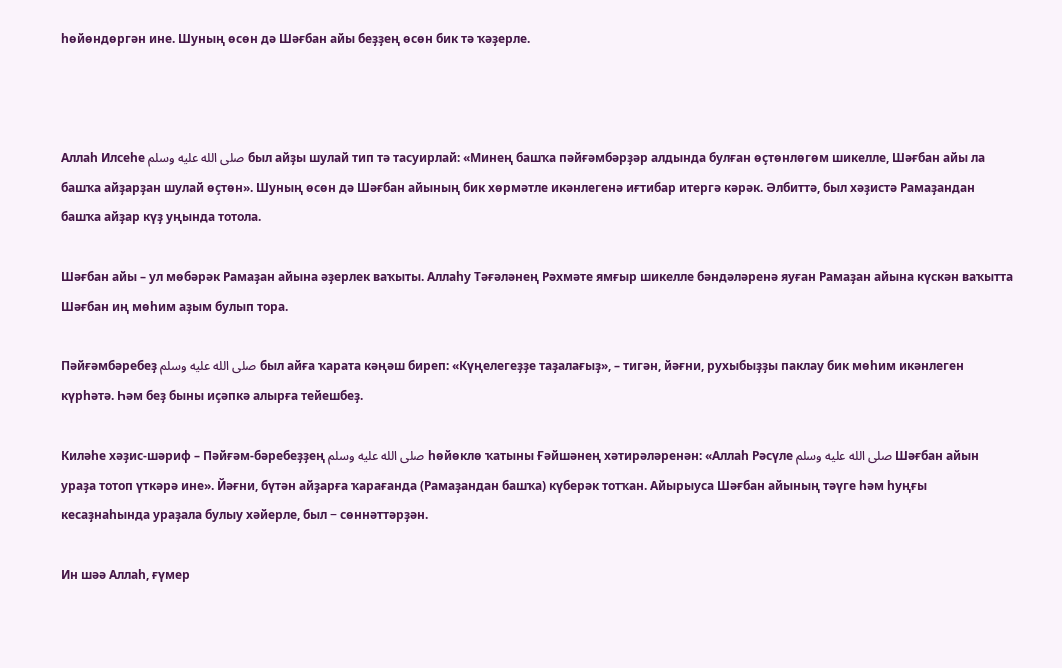һөйөндөргән ине. Шуның өсөн дә Шәғбан айы беҙҙең өсөн бик тә ҡәҙерле.



Аллаһ Илсеһе صلى الله عليه وسلم был айҙы шулай тип тә тасуирлай: «Минең башҡа пәйғәмбәрҙәр алдында булған өҫтөнлөгөм шикелле, Шәғбан айы ла башҡа айҙарҙан шулай өҫтөн». Шуның өсөн дә Шәғбан айының бик хөрмәтле икәнлегенә иғтибар итергә кәрәк. Әлбиттә, был хәҙистә Рамаҙандан башҡа айҙар күҙ уңында тотола.

Шәғбан айы – ул мөбәрәк Рамаҙан айына әҙерлек ваҡыты. Аллаһу Тәғәләнең Рәхмәте ямғыр шикелле бәндәләренә яуған Рамаҙан айына күскән ваҡытта Шәғбан иң мөһим аҙым булып тора.

Пәйғәмбәребеҙ صلى الله عليه وسلم был айға ҡарата кәңәш биреп: «Күңелегеҙҙе таҙалағыҙ», – тигән, йәғни, рухыбыҙҙы паклау бик мөһим икәнлеген күрһәтә. Һәм беҙ быны иҫәпкә алырға тейешбеҙ.

Киләһе хәҙис-шәриф – Пәйғәм-бәребеҙҙең صلى الله عليه وسلم һөйөклө ҡатыны Ғәйшәнең хәтирәләренән: «Аллаһ Рәсүле صلى الله عليه وسلم Шәғбан айын ураҙа тотоп үткәрә ине». Йәғни, бүтән айҙарға ҡарағанда (Рамаҙандан башҡа) күберәк тотҡан. Айырыуса Шәғбан айының тәүге һәм һуңғы кесаҙнаһында ураҙала булыу хәйерле, был − сөннәттәрҙән.

Ин шәә Аллаһ, ғүмер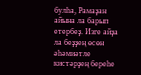булһа, Рамаҙан айына ла барып етербеҙ. Изге айҙа ла беҙҙең өсөн әһәмиәтле кистәрҙең береһе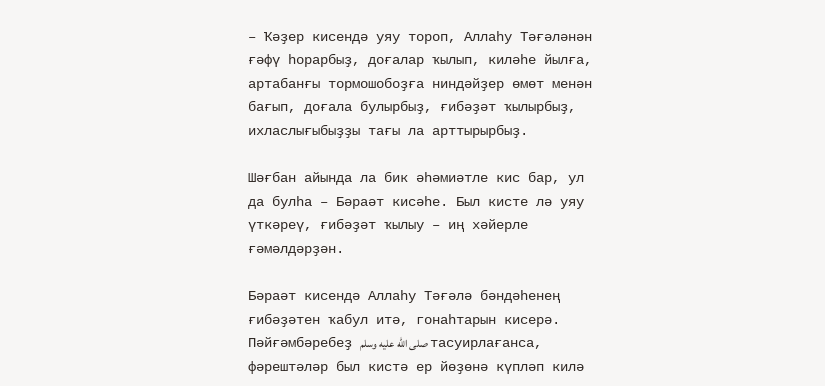– Ҡәҙер кисендә уяу тороп, Аллаһу Тәғәләнән ғәфү һорарбыҙ, доғалар ҡылып, киләһе йылға, артабанғы тормошобоҙға ниндәйҙер өмөт менән бағып, доғала булырбыҙ, ғибәҙәт ҡылырбыҙ, ихласлығыбыҙҙы тағы ла арттырырбыҙ.

Шәғбан айында ла бик әһәмиәтле кис бар, ул да булһа – Бәраәт кисәһе. Был кисте лә уяу үткәреү, ғибәҙәт ҡылыу – иң хәйерле ғәмәлдәрҙән.

Бәраәт кисендә Аллаһу Тәғәлә бәндәһенең ғибәҙәтен ҡабул итә, гонаһтарын кисерә. Пәйғәмбәребеҙ صلى الله عليه وسلم тасуирлағанса, фәрештәләр был кистә ер йөҙөнә күпләп килә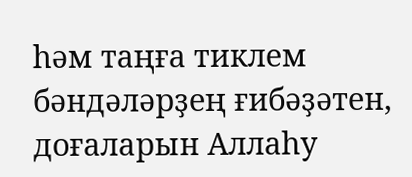һәм таңға тиклем бәндәләрҙең ғибәҙәтен, доғаларын Аллаһу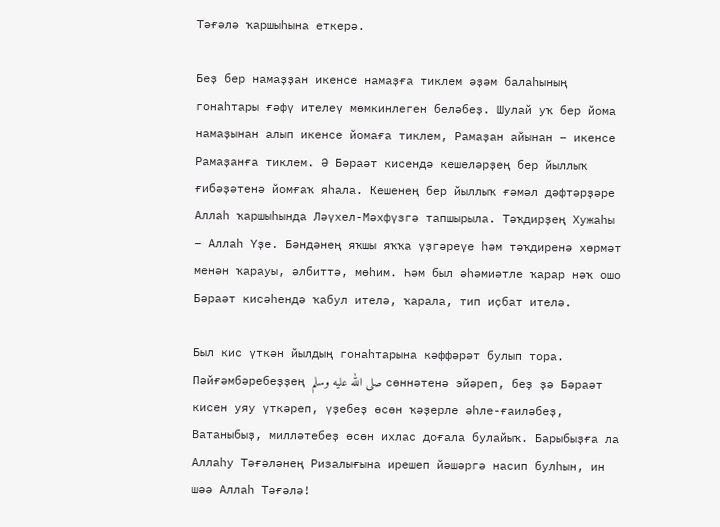Тәғәлә ҡаршыһына еткерә.

Беҙ бер намаҙҙан икенсе намаҙға тиклем әҙәм балаһының гонаһтары ғәфү ителеү мөмкинлеген беләбеҙ. Шулай уҡ бер йома намаҙынан алып икенсе йомаға тиклем, Рамаҙан айынан – икенсе Рамаҙанға тиклем. Ә Бәраәт кисендә кешеләрҙең бер йыллыҡ ғибәҙәтенә йомғаҡ яһала. Кешенең бер йыллыҡ ғәмәл дәфтәрҙәре Аллаһ ҡаршыһында Ләүхел-Мәхфүзгә тапшырыла. Тәҡдирҙең Хужаһы – Аллаһ Үҙе. Бәндәнең яҡшы яҡҡа үҙгәреүе һәм тәҡдиренә хөрмәт менән ҡарауы, әлбиттә, мөһим. Һәм был әһәмиәтле ҡарар нәҡ ошо Бәраәт кисәһендә ҡабул ителә, ҡарала, тип иҫбат ителә.

Был кис үткән йылдың гонаһтарына кәффәрәт булып тора. Пәйғәмбәребеҙҙең صلى الله عليه وسلم сөннәтенә эйәреп, беҙ ҙә Бәраәт кисен уяу үткәреп, үҙебеҙ өсөн ҡәҙерле әһле-ғаиләбеҙ, Ватаныбыҙ, милләтебеҙ өсөн ихлас доғала булайыҡ. Барыбыҙға ла Аллаһу Тәғәләнең Ризалығына ирешеп йәшәргә насип булһын, ин шәә Аллаһ Тәғәлә!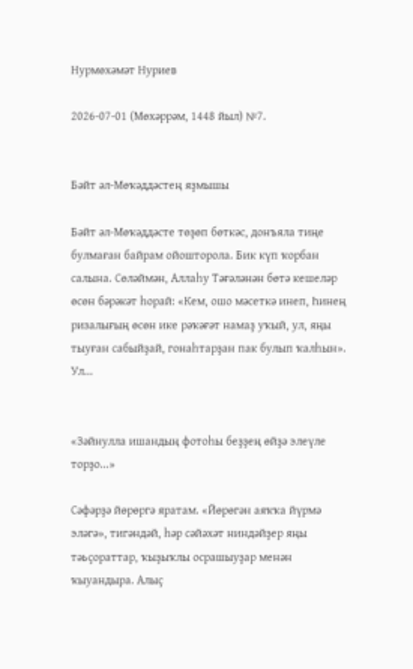Нурмөхәмәт Нуриев

2026-07-01 (Мөхәррәм, 1448 йыл) №7.


Бәйт әл-Мөҡәддәстең яҙмышы

Бәйт әл-Мөҡәддәсте төҙөп бөткәс, донъяла тиңе булмаған байрам ойошторола. Бик күп ҡорбан салына. Сөләймән, Аллаһу Тәғәләнән бөтә кешеләр өсөн бәрәкәт һорай: «Кем, ошо мәсеткә инеп, Һинең ризалығың өсөн ике рәҡәғәт намаҙ уҡый, ул, яңы тыуған сабыйҙай, гонаһтарҙан пак булып ҡалһын». Ул...


«Зәйнулла ишандың фотоһы беҙҙең өйҙә элеүле торҙо...»

Сәфәрҙә йөрөргә яратам. «Йөрөгән аяҡҡа йүрмә эләгә», тигәндәй, һәр сәйәхәт ниндәйҙер яңы тәьҫораттар, ҡыҙыҡлы осрашыуҙар менән ҡыуандыра. Алыҫ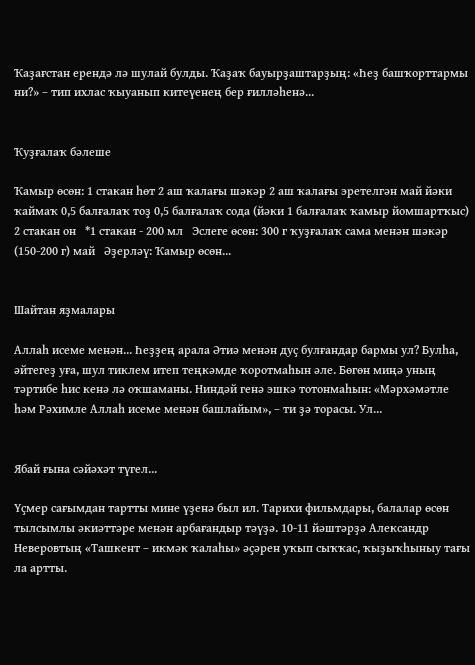Ҡаҙағстан ерендә лә шулай булды. Ҡаҙаҡ бауырҙаштарҙың: «Һеҙ башҡорттармы ни?» – тип ихлас ҡыуанып китеүенең бер ғилләһенә...


Ҡуҙғалаҡ бәлеше

Ҡамыр өсөн: 1 стакан һөт 2 аш ҡалағы шәкәр 2 аш ҡалағы эретелгән май йәки ҡаймаҡ 0,5 балғалаҡ тоҙ 0,5 балғалаҡ сода (йәки 1 балғалаҡ ҡамыр йомшартҡыс) 2 стакан он   *1 стакан - 200 мл   Эслеге өсөн: 300 г ҡуҙғалаҡ сама менән шәкәр (150-200 г) май   Әҙерләү: Ҡамыр өсөн...


Шайтан яҙмалары

Аллаһ исеме менән... Һеҙҙең арала Әтиә менән дуҫ булғандар бармы ул? Булһа, әйтегеҙ уға, шул тиклем итеп теңкәмде ҡоротмаһын әле. Бөгөн миңә уның тәртибе һис кенә лә оҡшаманы. Ниндәй генә эшкә тотонмаһын: «Мәрхәмәтле һәм Рәхимле Аллаһ исеме менән башлайым», – ти ҙә торасы. Ул...


Ябай ғына сәйәхәт түгел...

Үҫмер сағымдан тартты мине үҙенә был ил. Тарихи фильмдары, балалар өсөн тылсымлы әкиәттәре менән арбағандыр тәүҙә. 10-11 йәштәрҙә Александр Неверовтың «Ташкент – икмәк ҡалаһы» әҫәрен уҡып сыҡҡас, ҡыҙыҡһыныу тағы ла артты.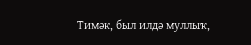Тимәк, был илдә муллыҡ,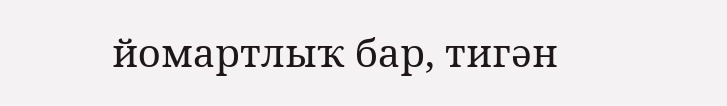йомартлыҡ бар, тигән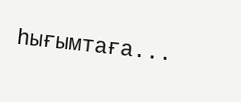һығымтаға...